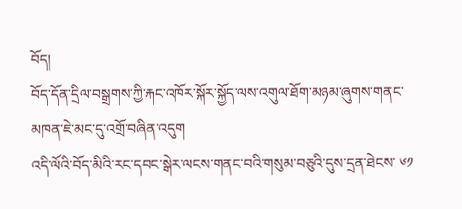བོད།
བོད་དོན་དྲིལ་བསྒྲགས་ཀྱི་རྐང་འཁོར་སྐོར་སྐྱོད་ལས་འགུལ་ཐོག་མཉམ་ཞུགས་གནང་མཁན་ཇེ་མང་དུ་འགྲོ་བཞིན་འདུག
འདི་ལོའི་བོད་མིའི་རང་དབང་སྒེར་ལངས་གནང་བའི་གསུམ་བཅུའི་དུས་དྲན་ཐེངས་ ༦༡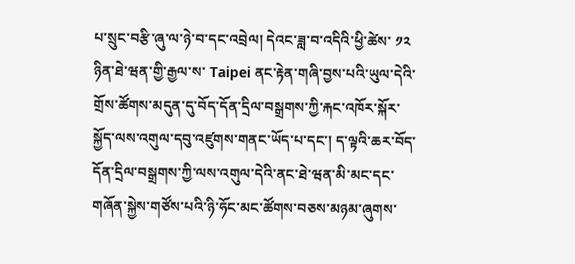པ་སྲུང་བརྩི་ཞུ་ལ་ཉེ་བ་དང་འབྲེལ། དེའང་ཟླ་བ་འདིའི་ཕྱི་ཚེས་ ༡༢ ཉིན་ཐེ་ཝན་གྱི་རྒྱལ་ས་ Taipei ནང་རྟེན་གཞི་བྱས་པའི་ཡུལ་དེའི་གྲོས་ཚོགས་མདུན་དུ་བོད་དོན་དྲིལ་བསྒྲགས་ཀྱི་རྐང་འཁོར་སྐོར་སྐྱོད་ལས་འགུལ་དབུ་འཛུགས་གནང་ཡོད་པ་དང་། ད་ལྟའི་ཆར་བོད་དོན་དྲིལ་བསྒྲགས་ཀྱི་ལས་འགུལ་དེའི་ནང་ཐེ་ཝན་མི་མང་དང་གཞོན་སྐྱེས་གཙོས་པའི་ཉི་ཧོང་མང་ཚོགས་བཅས་མཉམ་ཞུགས་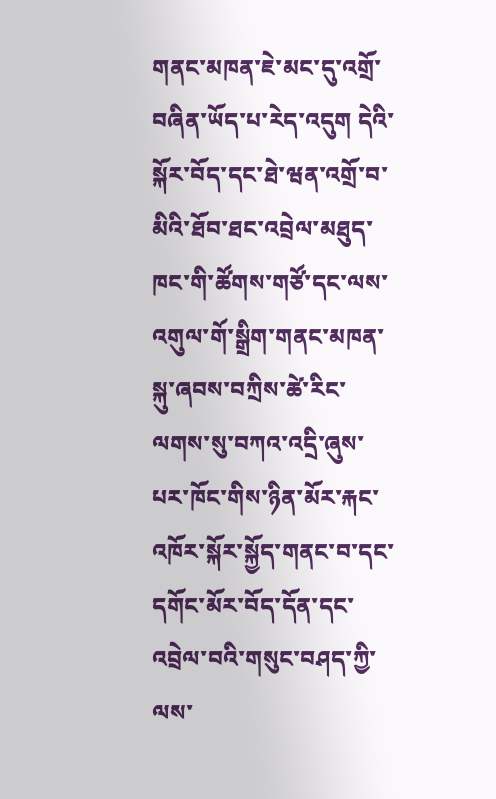གནང་མཁན་ཇེ་མང་དུ་འགྲོ་བཞིན་ཡོད་པ་རེད་འདུག དེའི་སྐོར་བོད་དང་ཐེ་ཝན་འགྲོ་བ་མིའི་ཐོབ་ཐང་འབྲེལ་མཐུད་ཁང་གི་ཚོགས་གཙོ་དང་ལས་འགུལ་གོ་སྒྲིག་གནང་མཁན་སྐུ་ཞབས་བཀྲིས་ཚེ་རིང་ལགས་སུ་བཀའ་འདྲི་ཞུས་པར་ཁོང་གིས་ཉིན་མོར་རྐང་འཁོར་སྐོར་སྐྱོད་གནང་བ་དང་དགོང་མོར་བོད་དོན་དང་འབྲེལ་བའི་གསུང་བཤད་ཀྱི་ལས་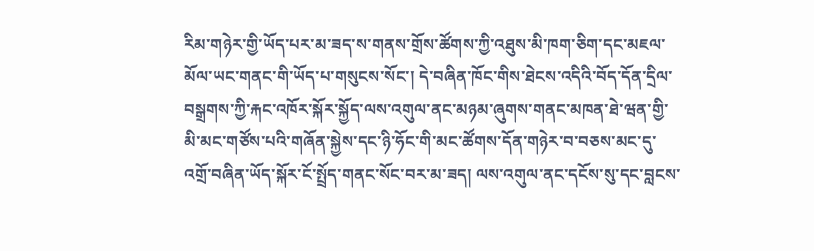རིམ་གཉེར་གྱི་ཡོད་པར་མ་ཟད་ས་གནས་གྲོས་ཚོགས་ཀྱི་འཐུས་མི་ཁག་ཅིག་དང་མཇལ་མོལ་ཡང་གནང་གི་ཡོད་པ་གསུངས་སོང་། དེ་བཞིན་ཁོང་གིས་ཐེངས་འདིའི་བོད་དོན་དྲིལ་བསྒྲགས་ཀྱི་རྐང་འཁོར་སྐོར་སྐྱོད་ལས་འགུལ་ནང་མཉམ་ཞུགས་གནང་མཁན་ཐེ་ཝན་གྱི་མི་མང་གཙོས་པའི་གཞོན་སྐྱེས་དང་ཉི་ཧོང་གི་མང་ཚོགས་དོན་གཉེར་བ་བཅས་མང་དུ་འགྲོ་བཞིན་ཡོད་སྐོར་ངོ་སྤྲོད་གནང་སོང་བར་མ་ཟད། ལས་འགུལ་ནང་དངོས་སུ་དང་བླངས་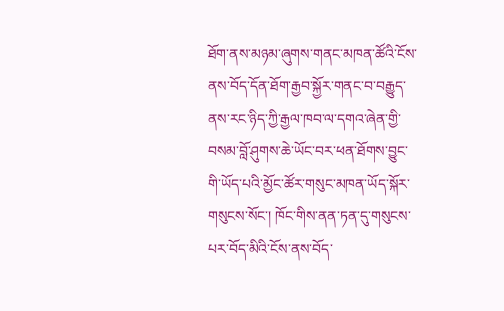ཐོག་ནས་མཉམ་ཞུགས་གནང་མཁན་ཚོའི་ངོས་ནས་བོད་དོན་ཐོག་རྒྱབ་སྐྱོར་གནང་བ་བརྒྱུད་ནས་རང་ཉིད་ཀྱི་རྒྱལ་ཁབ་ལ་དགའ་ཞེན་གྱི་བསམ་བློ་ཤུགས་ཆེ་ཡོང་བར་ཕན་ཐོགས་བྱུང་གི་ཡོད་པའི་མྱོང་ཚོར་གསུང་མཁན་ཡོད་སྐོར་གསུངས་སོང་། ཁོང་གིས་ནན་ཏན་དུ་གསུངས་པར་བོད་མིའི་ངོས་ནས་བོད་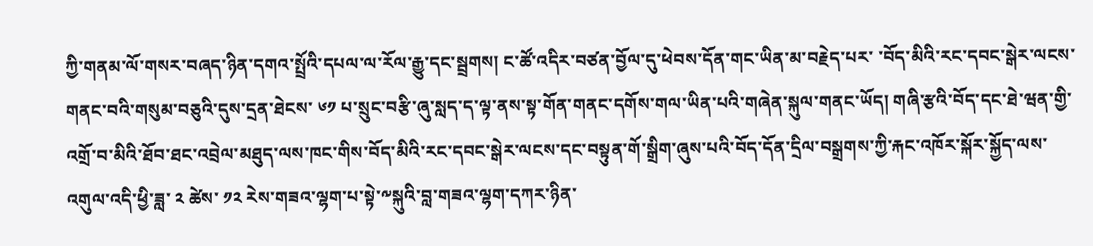ཀྱི་གནམ་ལོ་གསར་བཞད་ཉིན་དགའ་སྤྲོའི་དཔལ་ལ་རོལ་རྒྱུ་དང་སྦྲགས། ང་ཚོ་འདིར་བཙན་བྱོལ་དུ་ཕེབས་དོན་གང་ཡིན་མ་བརྗེད་པར་ ་བོད་མིའི་རང་དབང་སྒེར་ལངས་གནང་བའི་གསུམ་བཅུའི་དུས་དྲན་ཐེངས་ ༦༡ པ་སྲུང་བརྩི་ཞུ་སླད་ད་ལྟ་ནས་སྟ་གོན་གནང་དགོས་གལ་ཡིན་པའི་གཞེན་སྐུལ་གནང་ཡོད། གཞི་རྩའི་བོད་དང་ཐེ་ཝན་གྱི་འགྲོ་བ་མིའི་ཐོབ་ཐང་འབྲེལ་མཐུད་ལས་ཁང་གིས་བོད་མིའི་རང་དབང་སྒེར་ལངས་དང་བསྟུན་གོ་སྒྲིག་ཞུས་པའི་བོད་དོན་དྲིལ་བསྒྲགས་ཀྱི་རྐང་འཁོར་སྐོར་སྐྱོད་ལས་འགུལ་འདི་ཕྱི་ཟླ་ ༢ ཚེས་ ༡༢ རེས་གཟའ་ལྷག་པ་སྟེ་༸སྐུའི་བླ་གཟའ་ལྷག་དཀར་ཉིན་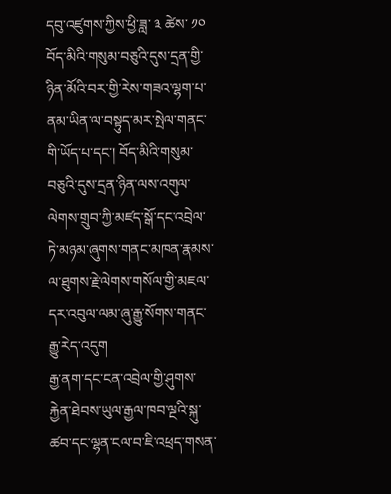དབུ་འཛུགས་ཀྱིས་ཕྱི་ཟླ་ ༣ ཚེས་ ༡༠ བོད་མིའི་གསུམ་བཅུའི་དུས་དྲན་གྱི་ཉིན་མོའི་བར་གྱི་རེས་གཟའ་ལྷག་པ་ནམ་ཡིན་ལ་བསྟུད་མར་སྤེལ་གནང་གི་ཡོད་པ་དང་། བོད་མིའི་གསུམ་བཅུའི་དུས་དྲན་ཉིན་ལས་འགུལ་ལེགས་གྲུབ་ཀྱི་མཛད་སྒོ་དང་འབྲེལ་ཏེ་མཉམ་ཞུགས་གནང་མཁན་རྣམས་ལ་ཐུགས་རྗེ་ལེགས་གསོལ་གྱི་མཇལ་དར་འབུལ་ལམ་ཞུ་རྒྱུ་སོགས་གནང་རྒྱུ་རེད་འདུག
རྒྱ་ནག་དང་ངན་འབྲེལ་གྱི་ཤུགས་རྐྱེན་ཐེབས་ཡུལ་རྒྱལ་ཁབ་ལྔའི་སྐུ་ཚབ་དང་ལྷན་ངལ་བ་ཇི་འཕྲད་གསན་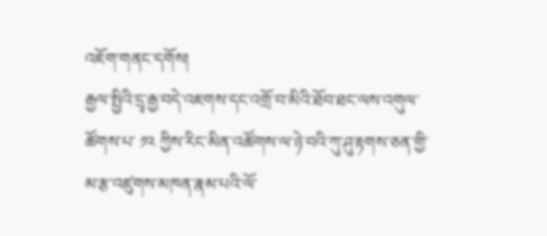འཇོག་གནང་དགོས།
རྒྱལ་སྤྱིའི་དྲྭ་རྒྱ་བདེ་འཇགས་དང་འགྲོ་བ་མིའི་ཐོབ་ཐང་ལས་འགུལ་ཚོགས་པ་ ༡༢ ཀྱིས་རིང་མིན་འཚོགས་ལ་ཉེ་བའི་ཀུ་ཤུ་རྟགས་ཅན་གྱི་མ་རྩ་འཛུགས་མཁན་རྣམ་པའི་ལོ་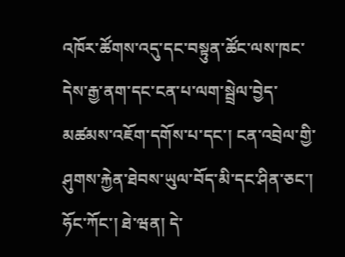འཁོར་ཚོགས་འདུ་དང་བསྟུན་ཚོང་ལས་ཁང་དེས་རྒྱ་ནག་དང་ངན་པ་ལག་སྦྲེལ་བྱེད་མཚམས་འཇོག་དགོས་པ་དང་། ངན་འབྲེལ་གྱི་ཤུགས་རྐྱེན་ཐེབས་ཡུལ་བོད་མི་དང་ཤིན་ཅང་། ཧོང་ཀོང་། ཐེ་ཝན། དེ་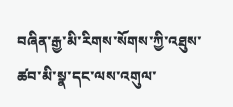བཞིན་རྒྱ་མི་རིགས་སོགས་ཀྱི་འཐུས་ཚབ་མི་སྣ་དང་ལས་འགུལ་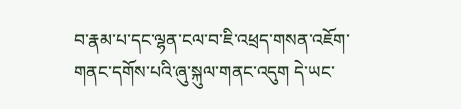བ་རྣམ་པ་དང་ལྷན་ངལ་བ་ཇི་འཕྲད་གསན་འཇོག་གནང་དགོས་པའི་ཞུ་སྐུལ་གནང་འདུག དེ་ཡང་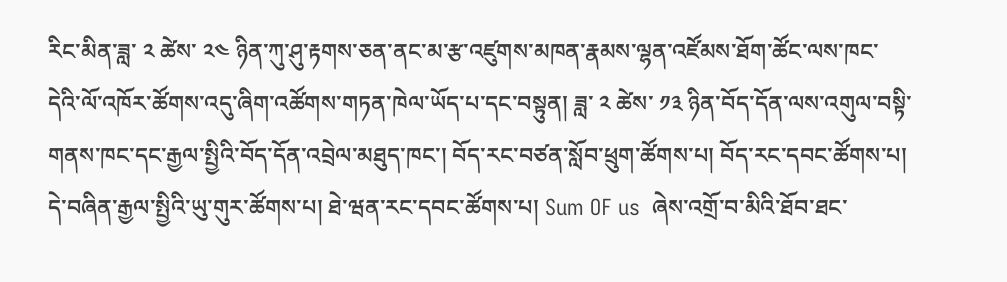རིང་མིན་ཟླ་ ༢ ཚེས་ ༢༤ ཉིན་ཀུ་ཤུ་རྟགས་ཅན་ནང་མ་རྩ་འཛུགས་མཁན་རྣམས་ལྷན་འཛོམས་ཐོག་ཚོང་ལས་ཁང་དེའི་ལོ་འཁོར་ཚོགས་འདུ་ཞིག་འཚོགས་གཏན་ཁེལ་ཡོད་པ་དང་བསྟུན། ཟླ་ ༢ ཚེས་ ༡༣ ཉིན་བོད་དོན་ལས་འགུལ་བསྟི་གནས་ཁང་དང་རྒྱལ་སྤྱིའི་བོད་དོན་འབྲེལ་མཐུད་ཁང་། བོད་རང་བཙན་སློབ་ཕྲུག་ཚོགས་པ། བོད་རང་དབང་ཚོགས་པ། དེ་བཞིན་རྒྱལ་སྤྱིའི་ཡུ་གུར་ཚོགས་པ། ཐེ་ཝན་རང་དབང་ཚོགས་པ། Sum OF us  ཞེས་འགྲོ་བ་མིའི་ཐོབ་ཐང་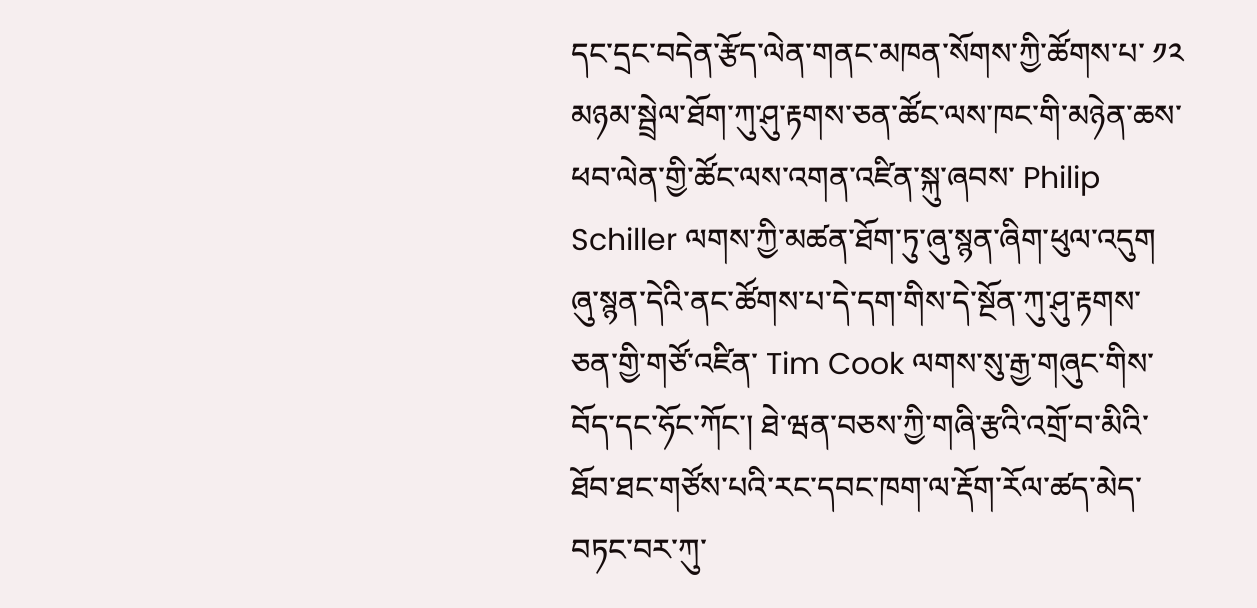དང་དྲང་བདེན་རྩོད་ལེན་གནང་མཁན་སོགས་ཀྱི་ཚོགས་པ་ ༡༢ མཉམ་སྦྲེལ་ཐོག་ཀུ་ཤུ་རྟགས་ཅན་ཚོང་ལས་ཁང་གི་མཉེན་ཆས་ཕབ་ལེན་གྱི་ཚོང་ལས་འགན་འཛིན་སྐུ་ཞབས་ Philip Schiller ལགས་ཀྱི་མཚན་ཐོག་ཏུ་ཞུ་སྙན་ཞིག་ཕུལ་འདུག ཞུ་སྙན་དེའི་ནང་ཚོགས་པ་དེ་དག་གིས་དེ་སྔོན་ཀུ་ཤུ་རྟགས་ཅན་གྱི་གཙོ་འཛིན་ Tim Cook ལགས་སུ་རྒྱ་གཞུང་གིས་བོད་དང་ཧོང་ཀོང་། ཐེ་ཝན་བཅས་ཀྱི་གཞི་རྩའི་འགྲོ་བ་མིའི་ཐོབ་ཐང་གཙོས་པའི་རང་དབང་ཁག་ལ་རྡོག་རོལ་ཚད་མེད་བཏང་བར་ཀུ་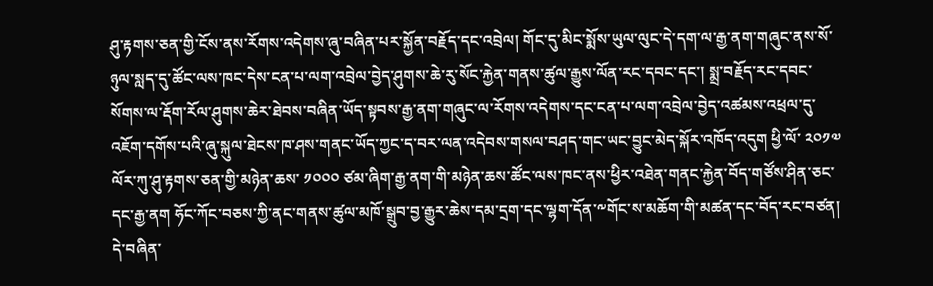ཤུ་རྟགས་ཅན་གྱི་ངོས་ནས་རོགས་འདེགས་ཞུ་བཞིན་པར་སྐྱོན་བརྗོད་དང་འབྲེལ། གོང་དུ་མིང་སྨོས་ཡུལ་ལུང་དེ་དག་ལ་རྒྱ་ནག་གཞུང་ནས་སོ་ཉུལ་སླད་དུ་ཚོང་ལས་ཁང་དེས་ངན་པ་ལག་འབྲེལ་བྱེད་ཤུགས་ཆེ་རུ་སོང་རྐྱེན་གནས་ཚུལ་རྒྱུས་ལོན་རང་དབང་དང་། སྨྲ་བརྗོད་རང་དབང་སོགས་ལ་རྡོག་རོལ་ཤུགས་ཆེར་ཐེབས་བཞིན་ཡོད་སྟབས་རྒྱ་ནག་གཞུང་ལ་རོགས་འདེགས་དང་ངན་པ་ལག་འབྲེལ་བྱེད་འཚམས་འཕྲལ་དུ་འཇོག་དགོས་པའི་ཞུ་སྐུལ་ཐེངས་ཁ་ཤས་གནང་ཡོད་ཀྱང་ད་བར་ལན་འདེབས་གསལ་བཤད་གང་ཡང་བྱུང་མེད་སྐོར་འཁོད་འདུག ཕྱི་ལོ་ ༢༠༡༧ ལོར་ཀུ་ཤུ་རྟགས་ཅན་གྱི་མཉེན་ཆས་ ༡༠༠༠ ཙམ་ཞིག་རྒྱ་ནག་གི་མཉེན་ཆས་ཚོང་ལས་ཁང་ནས་ཕྱིར་འཐེན་གནང་རྐྱེན་བོད་གཙོས་ཤིན་ཅང་དང་རྒྱ་ནག ཧོང་ཀོང་བཅས་ཀྱི་ནང་གནས་ཚུལ་མཁོ་སྒྲུབ་བྱ་རྒྱུར་ཆེས་དམ་དྲག་དང་ལྷག་དོན་༸གོང་ས་མཆོག་གི་མཚན་དང་བོད་རང་བཙན། དེ་བཞིན་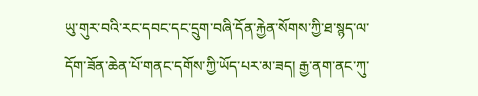ཡུ་གུར་བའི་རང་དབང་དང་དྲུག་བཞི་དོན་རྐྱེན་སོགས་ཀྱི་ཐ་སྙད་ལ་དོག་ཟོན་ཆེན་པོ་གནང་དགོས་ཀྱི་ཡོད་པར་མ་ཟད། རྒྱ་ནག་ནང་ཀུ་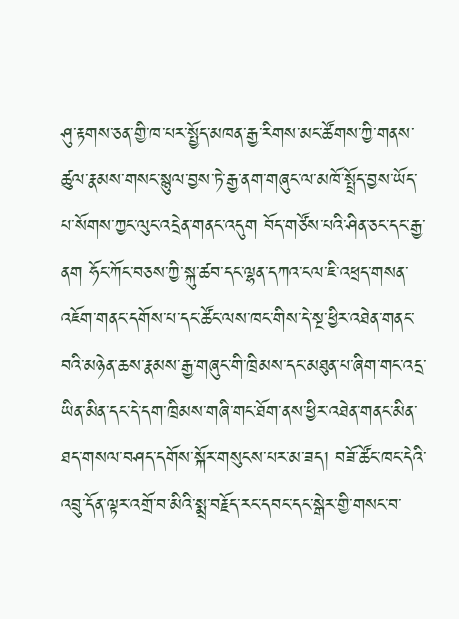ཤུ་རྟགས་ཅན་གྱི་ཁ་པར་སྤྱོད་མཁན་རྒྱ་རིགས་མང་ཚོགས་ཀྱི་གནས་ཚུལ་རྣམས་གསང་སྙུལ་བྱས་ཏེ་རྒྱ་ནག་གཞུང་ལ་མཁོ་སྤྲོད་བྱས་ཡོད་པ་སོགས་ཀྱང་ལུང་འདྲེན་གནང་འདུག བོད་གཙོས་པའི་ཤིན་ཅང་དང་རྒྱ་ནག ཧོང་ཀོང་བཅས་ཀྱི་སྐུ་ཚབ་དང་ལྷན་དཀའ་ངལ་ཇི་འཕྲད་གསན་འཇོག་གནང་དགོས་པ་དང་ཚོང་ལས་ཁང་གིས་དེ་སྔ་ཕྱིར་འཐེན་གནང་བའི་མཉེན་ཆས་རྣམས་རྒྱ་གཞུང་གི་ཁྲིམས་དང་མཐུན་པ་ཞིག་གང་འདྲ་ཡིན་མིན་དང་དེ་དག་ཁྲིམས་གཞི་གང་ཐོག་ནས་ཕྱིར་འཐེན་གནང་མིན་ཐད་གསལ་བཤད་དགོས་སྐོར་གསུངས་པར་མ་ཟད། བཟོ་ཚོང་ཁང་དེའི་འབྲུ་དོན་ལྟར་འགྲོ་བ་མིའི་སྨྲ་བརྗོད་རང་དབང་དང་སྒེར་གྱི་གསང་བ་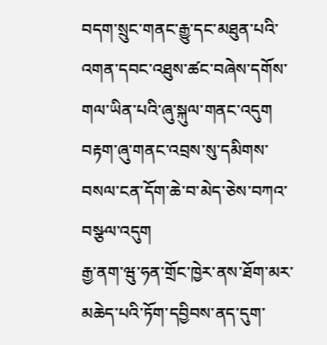བདག་སྲུང་གནང་རྒྱུ་དང་མཐུན་པའི་འགན་དབང་འཐུས་ཚང་བཞེས་དགོས་གལ་ཡིན་པའི་ཞུ་སྐུལ་གནང་འདུག
བརྟག་ཞུ་གནང་འབྲས་སུ་དམིགས་བསལ་ངན་དོག་ཆེ་བ་མེད་ཅེས་བཀའ་བསྩལ་འདུག
རྒྱ་ནག་ཝུ་ཧན་གྲོང་ཁྱེར་ནས་ཐོག་མར་མཆེད་པའི་ཏོག་དབྱིབས་ནད་དུག་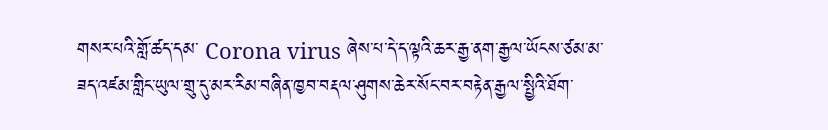གསར་པའི་གློ་ཚད་དམ་ Corona virus ཞེས་པ་དེ་ད་ལྟའི་ཆར་རྒྱ་ནག་རྒྱལ་ཡོངས་ཙམ་མ་ཟད་འཛམ་གླིང་ཡུལ་གྲུ་དུ་མར་རིམ་བཞིན་ཁྱབ་བརྡལ་ཤུགས་ཆེར་སོང་བར་བརྟེན་རྒྱལ་སྤྱིའི་ཐོག་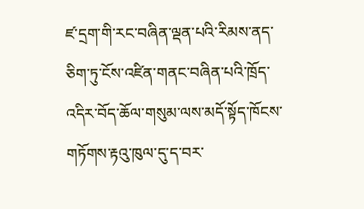ཛ་དྲག་གི་རང་བཞིན་ལྡན་པའི་རིམས་ནད་ཅིག་ཏུ་ངོས་འཛིན་གནང་བཞིན་པའི་ཁྲོད་འདིར་བོད་ཆོལ་གསུམ་ལས་མདོ་སྟོད་ཁོངས་གཏོགས་རྟའུ་ཁུལ་དུ་ད་བར་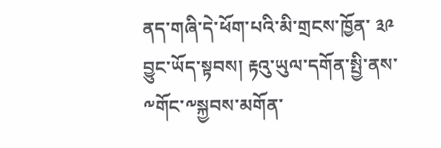ནད་གཞི་དེ་ཕོག་པའི་མི་གྲངས་ཁྱོན་ ༣༩ བྱུང་ཡོད་སྟབས། རྟའུ་ཡུལ་དགོན་སྤྱི་ནས་༸གོང་༸སྐྱབས་མགོན་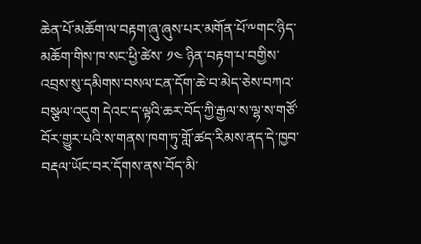ཆེན་པོ་མཆོག་ལ་བརྟག་ཞུ་ཞུས་པར་མགོན་པོ་༸གང་ཉིད་མཆོག་གིས་ཁ་སང་ཕྱི་ཚེས་ ༡༤ ཉིན་བརྟག་པ་བགྱིས་འབྲས་སུ་དམིགས་བསལ་ངན་དོག་ཆེ་བ་མེད་ཅེས་བཀའ་བསྩལ་འདུག དེའང་ད་ལྟའི་ཆར་བོད་ཀྱི་རྒྱལ་ས་ལྷ་ས་གཙོ་བོར་གྱུར་པའི་ས་གནས་ཁག་ཏུ་གློ་ཚད་རིམས་ནད་དེ་ཁྱབ་བརྡལ་ཡོང་བར་དོགས་ནས་བོད་མི་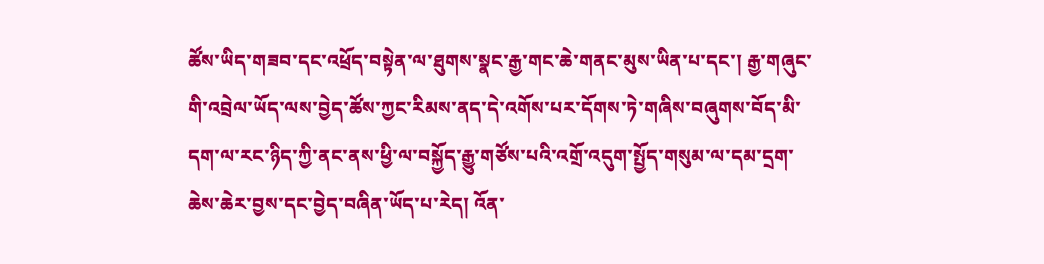ཚོས་ཡིད་གཟབ་དང་འཕྲོད་བསྟེན་ལ་ཐུགས་སྣང་རྒྱ་གང་ཆེ་གནང་མུས་ཡིན་པ་དང་། རྒྱ་གཞུང་གི་འབྲེལ་ཡོད་ལས་བྱེད་ཚོས་ཀྱང་རིམས་ནད་དེ་འགོས་པར་དོགས་ཏེ་གཞིས་བཞུགས་བོད་མི་དག་ལ་རང་ཉིད་ཀྱི་ནང་ནས་ཕྱི་ལ་བསྐྱོད་རྒྱུ་གཙོས་པའི་འགྲོ་འདུག་སྤྱོད་གསུམ་ལ་དམ་དྲག་ཆེས་ཆེར་བྱས་དང་བྱེད་བཞིན་ཡོད་པ་རེད། འོན་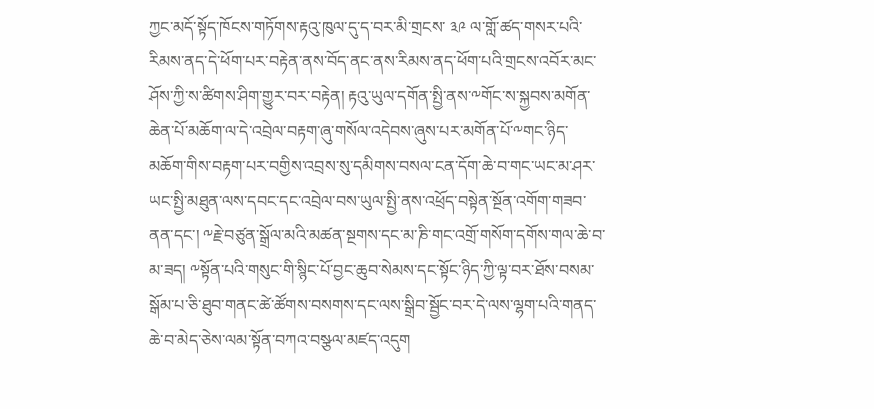ཀྱང་མདོ་སྟོད་ཁོངས་གཏོགས་རྟའུ་ཁུལ་དུ་ད་བར་མི་གྲངས་ ༣༩ ལ་གློ་ཚད་གསར་པའི་རིམས་ནད་དེ་ཕོག་པར་བརྟེན་ནས་བོད་ནང་ནས་རིམས་ནད་ཕོག་པའི་གྲངས་འབོར་མང་ཤོས་ཀྱི་ས་ཚིགས་ཤིག་གྱུར་བར་བརྟེན། རྟའུ་ཡུལ་དགོན་སྤྱི་ནས་༸གོང་ས་སྐྱབས་མགོན་ཆེན་པོ་མཆོག་ལ་དེ་འབྲེལ་བརྟག་ཞུ་གསོལ་འདེབས་ཞུས་པར་མགོན་པོ་༸གང་ཉིད་མཆོག་གིས་བརྟག་པར་བགྱིས་འབྲས་སུ་དམིགས་བསལ་ངན་དོག་ཆེ་བ་གང་ཡང་མ་ཤར་ཡང་སྤྱི་མཐུན་ལས་དབང་དང་འབྲེལ་བས་ཡུལ་སྤྱི་ནས་འཕྲོད་བསྟེན་སྔོན་འགོག་གཟབ་ནན་དང་། ༸རྗེ་བཙུན་སྒྲོལ་མའི་མཚན་སྔགས་དང་མ་ཎི་གང་འགྲོ་གསོག་དགོས་གལ་ཆེ་བ་མ་ཟད། ༸སྟོན་པའི་གསུང་གི་སྙིང་པོ་བྱང་ཆུབ་སེམས་དང་སྟོང་ཉིད་ཀྱི་ལྟ་བར་ཐོས་བསམ་སྒོམ་པ་ཅི་ཐུབ་གནང་ཚེ་ཚོགས་བསགས་དང་ལས་སྒྲིབ་སྦྱོང་བར་དེ་ལས་ལྷག་པའི་གནད་ཆེ་བ་མེད་ཅེས་ལམ་སྟོན་བཀའ་བསྩལ་མཛད་འདུག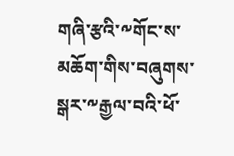གཞི་རྩའི་༸གོང་ས་མཆོག་གིས་བཞུགས་སྒར་༸རྒྱལ་བའི་ཕོ་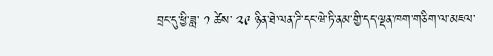བྲང་དུ་ཕྱི་ཟླ་ ༡ ཚེས་ ༢༩ ཉིན་ཐེ་ལན་ཌི་དང་ཝེ་ཏི་ནམ་གྱི་དད་ལྡན་ཁག་གཅིག་ལ་མཇལ་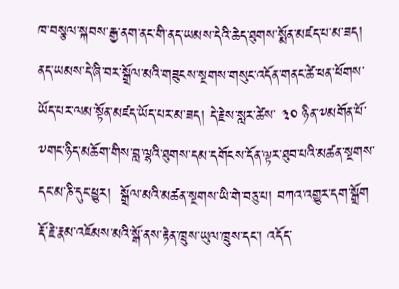ཁ་བསྩལ་སྐབས་རྒྱ་ནག་ནང་གི་ནད་ཡམས་དེའི་ཆེད་ཐུགས་སྨོན་མཛད་པ་མ་ཟད། ནད་ཡམས་དེ་ཞི་བར་སྒྲོལ་མའི་གཟུངས་སྔགས་གསུང་འདོན་གནང་ཚེ་ཕན་ཕོགས་ཡོད་པར་ལམ་སྟོན་མཛད་ཡོད་པར་མ་ཟད། དེ་རྗེས་སླར་ཚེས་ ༣༠ ཉིན་༸མགོན་པོ་༸གང་ཉིད་མཆོག་གིས་བླ་ལྷའི་ཐུགས་དམ་དགོངས་དོན་ལྟར་ཐུབ་པའི་མཚན་སྔགས་དང་མ་ཎི་དུང་ཕྱུར།  སྒྲོལ་མའི་མཚན་སྔགས་ཡི་གེ་བཅུ་པ། བཀའ་འགྱུར་དག་སྒྲོག རྡོ་རྗེ་རྣམ་འཇོམས་མའི་སྒོ་ནས་རྟེན་ཁྲུས་ཡུལ་ཁྲུས་དང་། འདོད་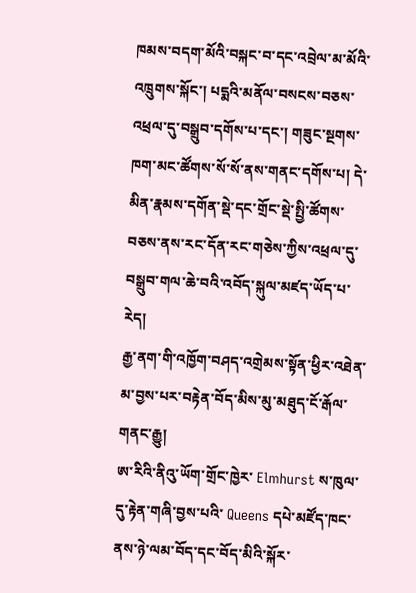ཁམས་བདག་མོའི་བསྐང་བ་དང་འབྲེལ་མ་མོའི་འཁྲུགས་སྐོང་། པདྨའི་མནོལ་བསངས་བཅས་འཕྲལ་དུ་བསྒྲུབ་དགོས་པ་དང་། གཟུང་སྔགས་ཁག་མང་ཚོགས་སོ་སོ་ནས་གནང་དགོས་པ། དེ་མིན་རྣམས་དགོན་སྡེ་དང་གྲོང་སྡེ་སྤྱི་ཚོགས་བཅས་ནས་རང་དོན་རང་གཅེས་ཀྱིས་འཕྲལ་དུ་བསྒྲུབ་གལ་ཆེ་བའི་འབོད་སྐུལ་མཛད་ཡོད་པ་རེད།
རྒྱ་ནག་གི་འཁྱོག་བཤད་འགྲེམས་སྟོན་ཕྱིར་འཐེན་མ་བྱས་པར་བརྟེན་བོད་མིས་མུ་མཐུད་ངོ་རྒོལ་གནང་རྒྱུ།
ཨ་རིའི་ནིའུ་ཡོག་གྲོང་ཁྱེར་ Elmhurst ས་ཁུལ་དུ་རྟེན་གཞི་བྱས་པའི་ Queens དཔེ་མཛོད་ཁང་ནས་ཉེ་ལམ་བོད་དང་བོད་མིའི་སྐོར་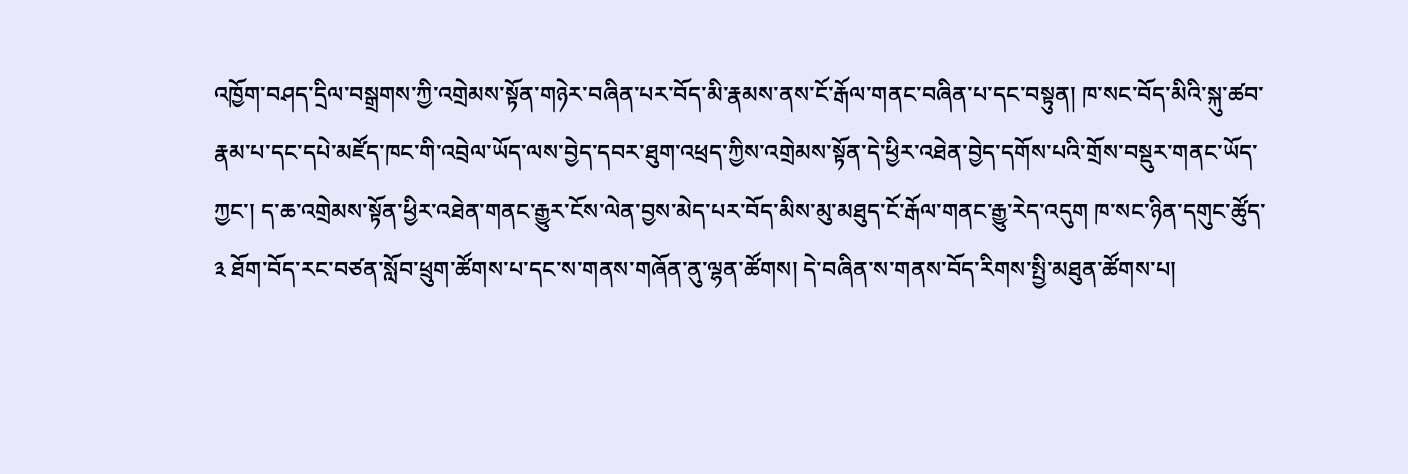འཁྱོག་བཤད་དྲིལ་བསྒྲགས་ཀྱི་འགྲེམས་སྟོན་གཉེར་བཞིན་པར་བོད་མི་རྣམས་ནས་ངོ་རྒོལ་གནང་བཞིན་པ་དང་བསྟུན། ཁ་སང་བོད་མིའི་སྐུ་ཚབ་རྣམ་པ་དང་དཔེ་མཛོད་ཁང་གི་འབྲེལ་ཡོད་ལས་བྱེད་དབར་ཐུག་འཕྲད་ཀྱིས་འགྲེམས་སྟོན་དེ་ཕྱིར་འཐེན་བྱེད་དགོས་པའི་གྲོས་བསྡུར་གནང་ཡོད་ཀྱང་། ད་ཆ་འགྲེམས་སྟོན་ཕྱིར་འཐེན་གནང་རྒྱུར་ངོས་ལེན་བྱས་མེད་པར་བོད་མིས་མུ་མཐུད་ངོ་རྒོལ་གནང་རྒྱུ་རེད་འདུག ཁ་སང་ཉིན་དགུང་ཚོུད་ ༣ ཐོག་བོད་རང་བཙན་སློབ་ཕྲུག་ཚོགས་པ་དང་ས་གནས་གཞོན་ནུ་ལྷན་ཚོགས། དེ་བཞིན་ས་གནས་བོད་རིགས་སྤྱི་མཐུན་ཚོགས་པ།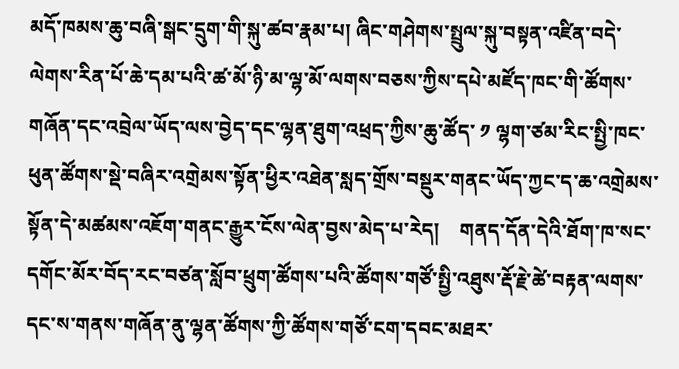མདོ་ཁམས་ཆུ་བཞི་སྒང་དྲུག་གི་སྐུ་ཚབ་རྣམ་པ། ཞིང་གཤེགས་སྤྲུལ་སྐུ་བསྟན་འཛིན་བདེ་ལེགས་རིན་པོ་ཆེ་དམ་པའི་ཚ་མོ་ཉི་མ་ལྷ་མོ་ལགས་བཅས་ཀྱིས་དཔེ་མཛོད་ཁང་གི་ཚོགས་གཞོན་དང་འབྲེལ་ཡོད་ལས་བྱེད་དང་ལྷན་ཐུག་འཕྲད་ཀྱིས་ཆུ་ཚོད་ ༡ ལྷག་ཙམ་རིང་སྤྱི་ཁང་ཕུན་ཚོགས་སྡེ་བཞིར་འགྲེམས་སྟོན་ཕྱིར་འཐེན་སླད་གྲོས་བསྡུར་གནང་ཡོད་ཀྱང་ད་ཆ་འགྲེམས་སྟོན་དེ་མཚམས་འཇོག་གནང་རྒྱུར་ངོས་ལེན་བྱས་མེད་པ་རེད།    གནད་དོན་དེའི་ཐོག་ཁ་སང་དགོང་མོར་བོད་རང་བཙན་སློབ་ཕྲུག་ཚོགས་པའི་ཚོགས་གཙོ་སྤྱི་འཐུས་རྡོ་རྗེ་ཚེ་བརྟན་ལགས་དང་ས་གནས་གཞོན་ནུ་ལྷན་ཚོགས་ཀྱི་ཚོགས་གཙོ་ངག་དབང་མཐར་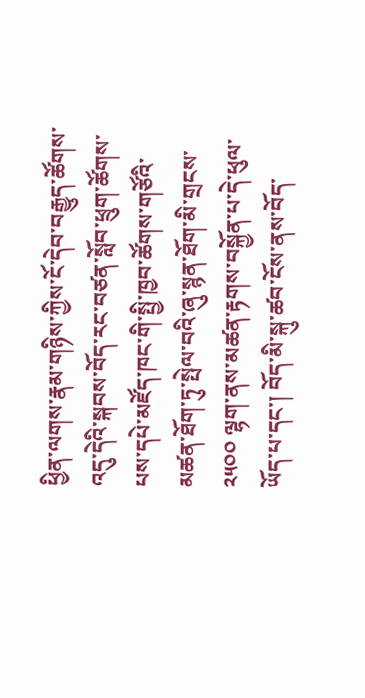ཕྱིན་ལགས་རྣམ་གཉིས་ཀྱིས་ངོ་དེབ་བརྒྱུད་ཚོགས་འདུ་དེའི་སྐབས་བོད་རང་བཙན་སློབ་ཕྲུག་ཚོགས་པས་དཔེ་མཛོད་ཁང་གི་སྤྱི་ཁྱབ་ཚོགས་གཙོའི་མཚན་ཐོག་ཏུ་སྤེལ་བའི་ཞུ་སྙན་ཐོག་མི་གྲངས་ ༢༥༠༠ ལྷག་ནས་མཚན་རྟགས་བསྐྱོན་པ་དེ་ཕུལ་ཡོད་པ་དང་། བོད་མི་སྐུ་ཚབ་ངོས་ནས་བོད་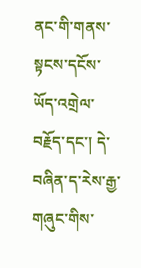ནང་གི་གནས་སྟངས་དངོས་ཡོད་འགྲེལ་བརྗོད་དང་། དེ་བཞིན་ད་རེས་རྒྱ་གཞུང་གིས་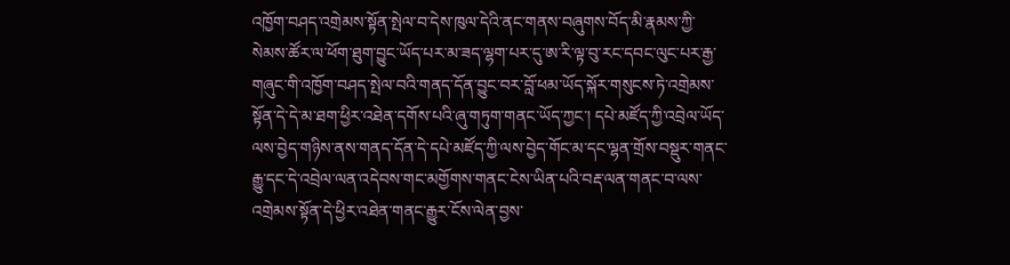འཁྱོག་བཤད་འགྲེམས་སྟོན་སྤེལ་བ་དེས་ཁུལ་དེའི་ནང་གནས་བཞུགས་བོད་མི་རྣམས་ཀྱི་སེམས་ཚོར་ལ་ཕོག་ཐུག་བྱུང་ཡོད་པར་མ་ཟད་ལྷག་པར་དུ་ཨ་རི་ལྟ་བུ་རང་དབང་ལུང་པར་རྒྱ་གཞུང་གི་འཁྱོག་བཤད་སྤེལ་བའི་གནད་དོན་བྱུང་བར་བློ་ཕམ་ཡོད་སྐོར་གསུངས་ཏེ་འགྲེམས་སྟོན་དེ་དེ་མ་ཐག་ཕྱིར་འཐེན་དགོས་པའི་ཞུ་གཏུག་གནང་ཡོད་ཀྱང་། དཔེ་མཛོད་ཀྱི་འབྲེལ་ཡོད་ལས་བྱེད་གཉིས་ནས་གནད་དོན་དེ་དཔེ་མཛོད་ཀྱི་ལས་བྱེད་གོང་མ་དང་ལྷན་གྲོས་བསྡུར་གནང་རྒྱུ་དང་དེ་འབྲེལ་ལན་འདེབས་གང་མགྱོགས་གནང་ངེས་ཡིན་པའི་བརྡ་ལན་གནང་བ་ལས་འགྲེམས་སྟོན་དེ་ཕྱིར་འཐེན་གནང་རྒྱུར་ངོས་ལེན་བྱས་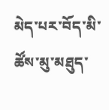མེད་པར་བོད་མི་ཚོས་མུ་མཐུད་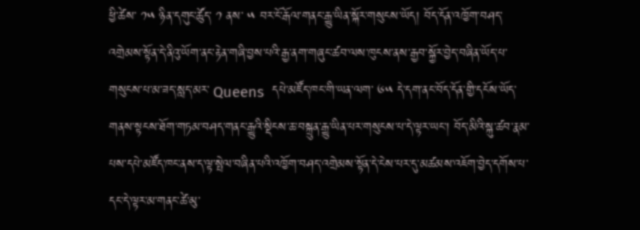ཕྱི་ཚེས་ ༡༥ ཉིན་དགུང་ཚོུད་ ༡ ནས་ ༥ བར་ངོ་རྒོལ་གནང་རྒྱུ་ཡིན་སྐོར་གསུངས་ཡོད། བོད་དོན་འཁྱོག་བཤད་འགྲེམས་སྟོན་དེ་ནིའུ་ཡོག་ནང་རྟེན་གཞི་བྱས་པའི་རྒྱ་ནག་གཞུང་ཚབ་ལས་ཁུངས་ནས་རྒྱབ་སྐྱོར་བྱེད་བཞིན་ཡོད་པ་གསུངས་པ་མ་ཟད་སླད་མར་ Queens  དཔེ་མཛོད་ཁང་གི་ཡན་ལག་ ༦༥ དེ་དག་ནང་བོད་དོན་གྱི་དངོས་ཡོད་གནས་སྟངས་ཐོག་གཏམ་བཤད་གནང་རྒྱུའི་སྡིངས་ཆ་བསྐྲུན་རྒྱུ་ཡིན་པར་གསུངས་པ་དེ་ལྟར་ཡང་། བོད་མིའི་སྐུ་ཚབ་རྣམ་པས་དཔེ་མཛོད་ཁང་ནས་ད་ལྟ་སྤེལ་བཞིན་པའི་འཁྱོག་བཤད་འགྲེམས་སྟོན་དེ་ངེས་པར་དུ་མཚམས་འཇོག་བྱེད་དགོས་པ་དང་དེ་ལྟར་མ་གནང་ཚེ་མུ་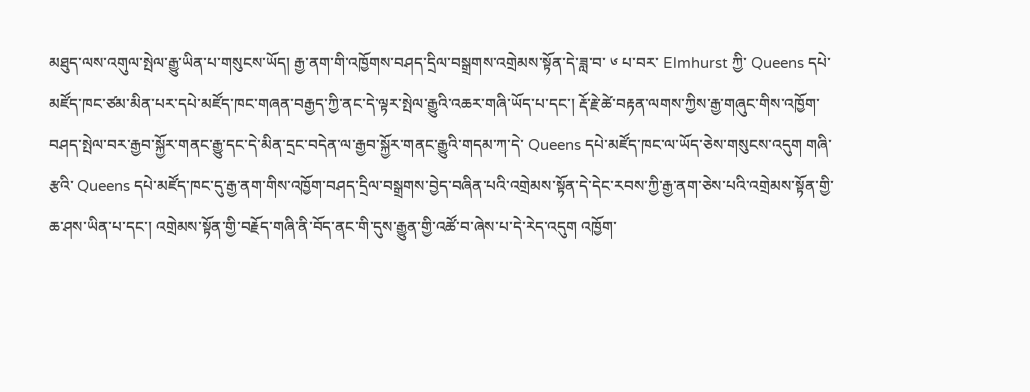མཐུད་ལས་འགུལ་སྤེལ་རྒྱུ་ཡིན་པ་གསུངས་ཡོད། རྒྱ་ནག་གི་འཁྱོགས་བཤད་དྲིལ་བསྒྲགས་འགྲེམས་སྟོན་དེ་ཟླ་བ་ ༦ པ་བར་ Elmhurst ཀྱི་ Queens དཔེ་མཛོད་ཁང་ཙམ་མིན་པར་དཔེ་མཛོད་ཁང་གཞན་བརྒྱད་ཀྱི་ནང་དེ་ལྟར་སྤེལ་རྒྱུའི་འཆར་གཞི་ཡོད་པ་དང་། རྡོ་རྗེ་ཚེ་བརྟན་ལགས་ཀྱིས་རྒྱ་གཞུང་གིས་འཁྱོག་བཤད་སྤེལ་བར་རྒྱབ་སྐྱོར་གནང་རྒྱུ་དང་དེ་མིན་དྲང་བདེན་ལ་རྒྱབ་སྐྱོར་གནང་རྒྱུའི་གདམ་ཀ་དེ་ Queens དཔེ་མཛོད་ཁང་ལ་ཡོད་ཅེས་གསུངས་འདུག གཞི་རྩའི་ Queens དཔེ་མཛོད་ཁང་དུ་རྒྱ་ནག་གིས་འཁྱོག་བཤད་དྲིལ་བསྒྲགས་བྱེད་བཞིན་པའི་འགྲེམས་སྟོན་དེ་དེང་རབས་ཀྱི་རྒྱ་ནག་ཅེས་པའི་འགྲེམས་སྟོན་གྱི་ཆ་ཤས་ཡིན་པ་དང་། འགྲེམས་སྟོན་གྱི་བརྗོད་གཞི་ནི་བོད་ནང་གི་དུས་རྒྱུན་གྱི་འཚོ་བ་ཞེས་པ་དེ་རེད་འདུག འཁྱོག་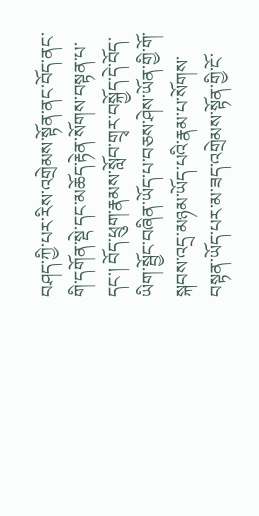བཤད་ཀྱི་པར་རིས་འགྲེམས་སྟོན་ནང་བོད་ནང་གི་དགོན་སྡེ་དང་མཆོད་རྟེན་སོགས་བསྟན་པ་དང་། བོད་ཕྲུག་རྣམས་སློབ་གྲྭར་བསྐྱོད་དེ་བོད་ཡིག་སྦྱོང་བཞིན་ཡོད་པ་བཅས་ཤེས་ཡོན་གྱི་གོ་སྐབས་འདྲ་མཉམ་ཡོད་པའི་རྣམ་པ་སོགས་བསྟན་ཡོད་པར་མ་ཟད་འགྲེམས་སྟོན་གྱི་ངོ་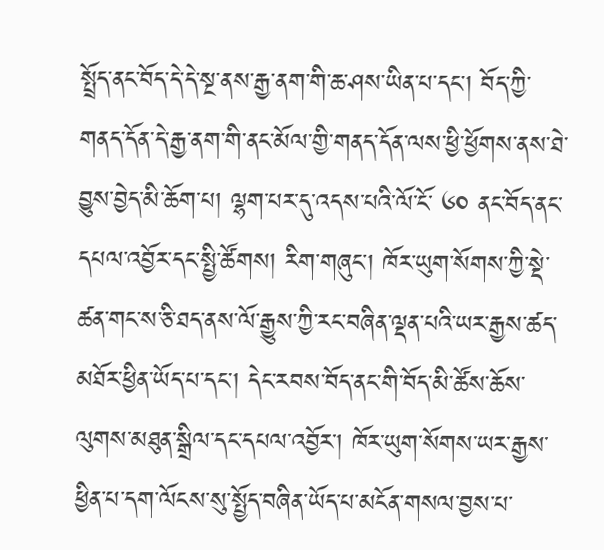སྤྲོད་ནང་བོད་དེ་དེ་སྔ་ནས་རྒྱ་ནག་གི་ཆ་ཤས་ཡིན་པ་དང་། བོད་ཀྱི་གནད་དོན་དེ་རྒྱ་ནག་གི་ནང་མོལ་གྱི་གནད་དོན་ལས་ཕྱི་ཕྱོགས་ནས་ཐེ་བྱུས་བྱེད་མི་ཆོག་པ། ལྷག་པར་དུ་འདས་པའི་ལོ་ངོ་ ༦༠ ནང་བོད་ནང་དཔལ་འབྱོར་དང་སྤྱི་ཚོགས། རིག་གཞུང་། ཁོར་ཡུག་སོགས་ཀྱི་སྡེ་ཚན་གང་ས་ཅི་ཐད་ནས་ལོ་རྒྱུས་ཀྱི་རང་བཞིན་ལྡན་པའི་ཡར་རྒྱས་ཚད་མཐོར་ཕྱིན་ཡོད་པ་དང་། དེང་རབས་བོད་ནང་གི་བོད་མི་ཚོས་ཆོས་ལུགས་མཐུན་སྒྲིལ་དང་དཔལ་འབྱོར་། ཁོར་ཡུག་སོགས་ཡར་རྒྱས་ཕྱིན་པ་དག་ལོངས་སུ་སྤྱོད་བཞིན་ཡོད་པ་མངོན་གསལ་བྱས་པ་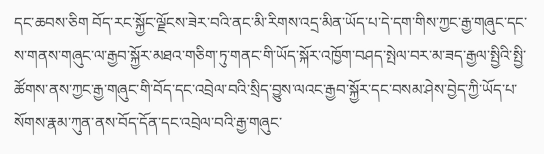དང་ཆབས་ཅིག བོད་རང་སྐྱོང་ལྗོངས་ཟེར་བའི་ནང་མི་རིགས་འདྲ་མིན་ཡོད་པ་དེ་དག་གིས་ཀྱང་རྒྱ་གཞུང་དང་ས་གནས་གཞུང་ལ་རྒྱབ་སྐྱོར་མཐའ་གཅིག་ཏུ་གནང་གི་ཡོད་སྐོར་འཁྱོག་བཤད་སྤེལ་བར་མ་ཟད་རྒྱལ་སྤྱིའི་སྤྱི་ཚོགས་ནས་ཀྱང་རྒྱ་གཞུང་གི་བོད་དང་འབྲེལ་བའི་སྲིད་བྱུས་ལའང་རྒྱབ་སྐྱོར་དང་བསམ་ཤེས་བྱེད་ཀྱི་ཡོད་པ་སོགས་རྣམ་ཀུན་ནས་བོད་དོན་དང་འབྲེལ་བའི་རྒྱ་གཞུང་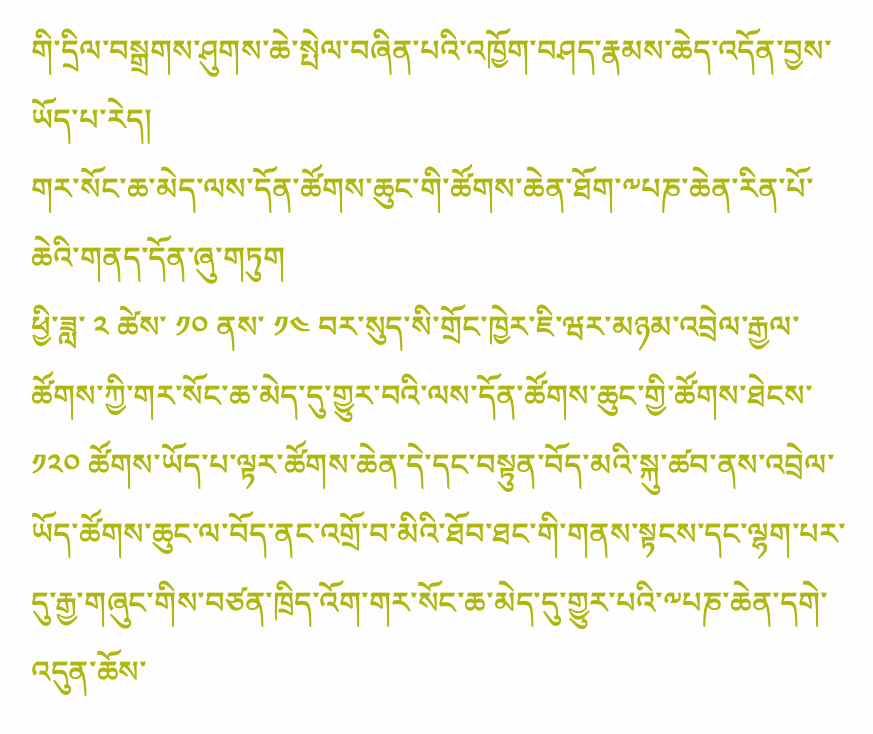གི་དྲིལ་བསྒྲགས་ཤུགས་ཆེ་སྤེལ་བཞིན་པའི་འཁྱོག་བཤད་རྣམས་ཆེད་འདོན་བྱས་ཡོད་པ་རེད།
གར་སོང་ཆ་མེད་ལས་དོན་ཚོགས་ཆུང་གི་ཚོགས་ཆེན་ཐོག་༸པཎ་ཆེན་རིན་པོ་ཆེའི་གནད་དོན་ཞུ་གཏུག
ཕྱི་ཟླ་ ༢ ཚེས་ ༡༠ ནས་ ༡༤ བར་སུད་སི་གྲོང་ཁྱེར་ཇི་ཝར་མཉམ་འབྲེལ་རྒྱལ་ཚོགས་ཀྱི་གར་སོང་ཆ་མེད་དུ་གྱུར་བའི་ལས་དོན་ཚོགས་ཆུང་གྱི་ཚོགས་ཐེངས་ ༡༢༠ ཚོགས་ཡོད་པ་ལྟར་ཚོགས་ཆེན་དེ་དང་བསྟུན་བོད་མའི་སྐུ་ཚབ་ནས་འབྲེལ་ཡོད་ཚོགས་ཆུང་ལ་བོད་ནང་འགྲོ་བ་མིའི་ཐོབ་ཐང་གི་གནས་སྟངས་དང་ལྷག་པར་དུ་རྒྱ་གཞུང་གིས་བཙན་ཁྲིད་འོག་གར་སོང་ཆ་མེད་དུ་གྱུར་པའི་༸པཎ་ཆེན་དགེ་འདུན་ཆོས་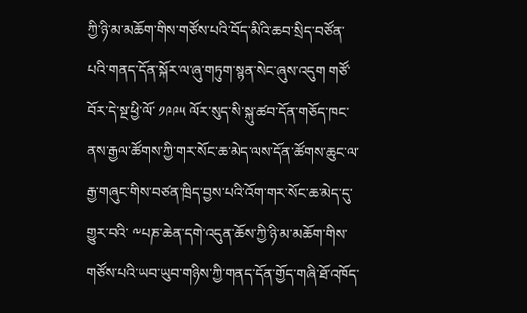ཀྱི་ཉི་མ་མཆོག་གིས་གཙོས་པའི་བོད་མིའི་ཆབ་སྲིད་བཙོན་པའི་གནད་དོན་སྐོར་ལ་ཞུ་གཏུག་སྙན་སེང་ཞུས་འདུག གཙོ་བོར་དེ་སྔ་ཕྱི་ལོ་ ༡༩༩༥ ལོར་སུད་སི་སྐུ་ཚབ་དོན་གཅོད་ཁང་ནས་རྒྱལ་ཚོགས་ཀྱི་གར་སོང་ཆ་མེད་ལས་དོན་ཚོགས་ཆུང་ལ་རྒྱ་གཞུང་གིས་བཙན་ཁྲིད་བྱས་པའི་འོག་གར་སོང་ཆ་མེད་དུ་གྱུར་བའི་ ༸པཎ་ཆེན་དགེ་འདུན་ཆོས་ཀྱི་ཉི་མ་མཆོག་གིས་གཙོས་པའི་ཡབ་ཡུབ་གཉིས་ཀྱི་གནད་དོན་གྱོད་གཞི་ཐོ་འཁོད་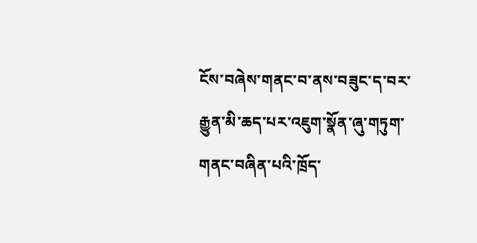ངོས་བཞེས་གནང་བ་ནས་བཟུང་ད་བར་རྒྱུན་མི་ཆད་པར་འཇུག་སྣོན་ཞུ་གཏུག་གནང་བཞིན་པའི་ཁྲོད་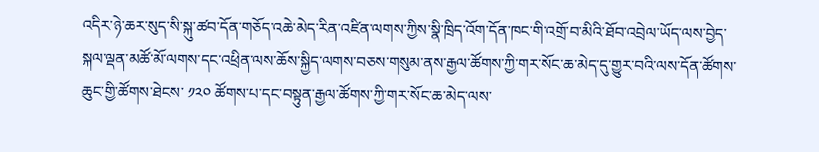འདིར་ཉེ་ཆར་སུད་སི་སྐུ་ཚབ་དོན་གཅོད་འཆེ་མེད་རིན་འཛིན་ལགས་ཀྱིས་སྣི་ཁྲིད་འོག་དོན་ཁང་གི་འགྲོ་བ་མིའི་ཐོབ་འབྲེལ་ཡོད་ལས་བྱེད་སྐལ་ལྡན་མཚོ་མོ་ལགས་དང་འཕྲིན་ལས་ཆོས་སྐྱིད་ལགས་བཅས་གསུམ་ནས་རྒྱལ་ཚོགས་ཀྱི་གར་སོང་ཆ་མེད་དུ་གྱུར་བའི་ལས་དོན་ཚོགས་ཆུང་གྱི་ཚོགས་ཐེངས་ ༡༢༠ ཚོགས་པ་དང་བསྟུན་རྒྱལ་ཚོགས་ཀྱི་གར་སོང་ཆ་མེད་ལས་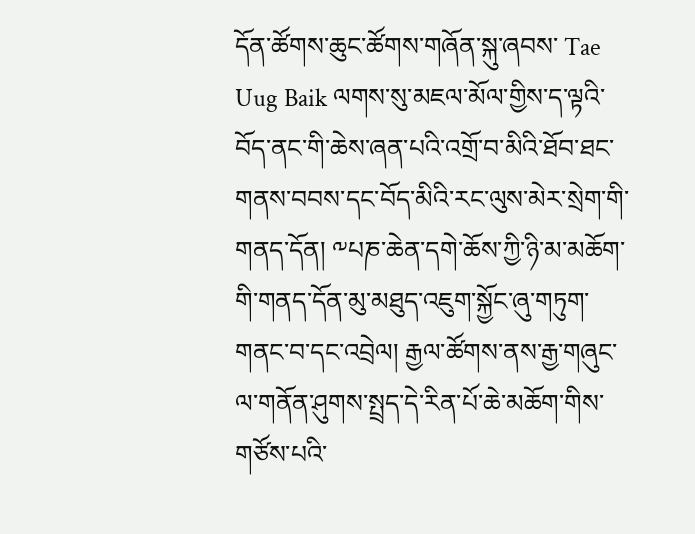དོན་ཚོགས་ཆུང་ཚོགས་གཞོན་སྐུ་ཞབས་ Tae Uug Baik ལགས་སུ་མཇལ་མོལ་གྱིས་ད་ལྟའི་བོད་ནང་གི་ཆེས་ཞན་པའི་འགྲོ་བ་མིའི་ཐོབ་ཐང་གནས་བབས་དང་བོད་མིའི་རང་ལུས་མེར་སྲེག་གི་གནད་དོན། ༸པཎ་ཆེན་དགེ་ཆོས་ཀྱི་ཉི་མ་མཆོག་གི་གནད་དོན་མུ་མཐུད་འཇུག་སྐྱོང་ཞུ་གཏུག་གནང་བ་དང་འབྲེལ། རྒྱལ་ཚོགས་ནས་རྒྱ་གཞུང་ལ་གནོན་ཤུགས་སྤྲད་དེ་རིན་པོ་ཆེ་མཆོག་གིས་གཙོས་པའི་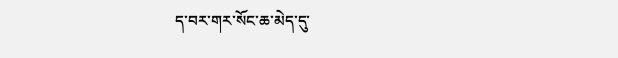ད་བར་གར་སོང་ཆ་མེད་དུ་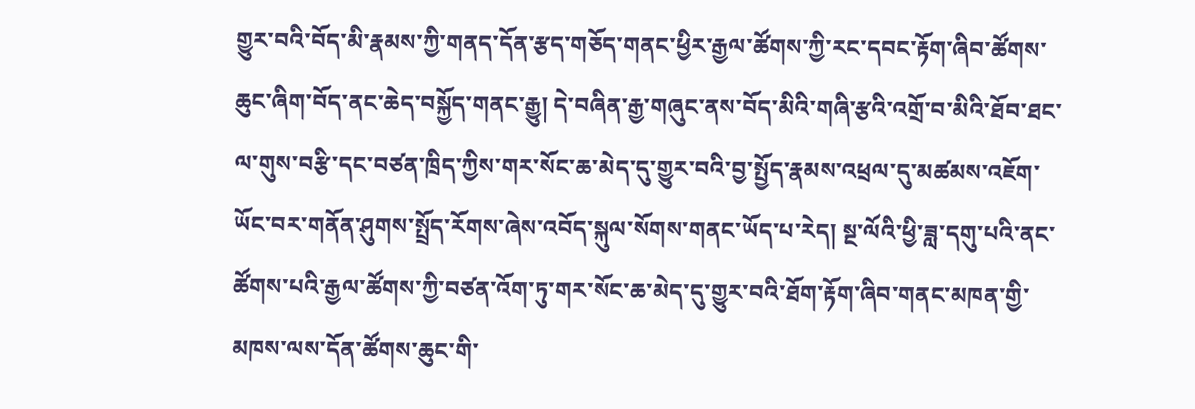གྱུར་བའི་བོད་མི་རྣམས་ཀྱི་གནད་དོན་རྩད་གཅོད་གནང་ཕྱིར་རྒྱལ་ཚོགས་ཀྱི་རང་དབང་རྟོག་ཞིབ་ཚོགས་ཆུང་ཞིག་བོད་ནང་ཆེད་བསྐྱོད་གནང་རྒྱུ། དེ་བཞིན་རྒྱ་གཞུང་ནས་བོད་མིའི་གཞི་རྩའི་འགྲོ་བ་མིའི་ཐོབ་ཐང་ལ་གུས་བརྩི་དང་བཙན་ཁྲིད་ཀྱིས་གར་སོང་ཆ་མེད་དུ་གྱུར་བའི་བྱ་སྤྱོད་རྣམས་འཕྲལ་དུ་མཚམས་འཇོག་ཡོང་བར་གནོན་ཤུགས་སྤྲོད་རོགས་ཞེས་འབོད་སྐུལ་སོགས་གནང་ཡོད་པ་རེད། སྔ་ལོའི་ཕྱི་ཟླ་དགུ་པའི་ནང་ཚོགས་པའི་རྒྱལ་ཚོགས་ཀྱི་བཙན་འོག་ཏུ་གར་སོང་ཆ་མེད་དུ་གྱུར་བའི་ཐོག་རྟོག་ཞིབ་གནང་མཁན་གྱི་མཁས་ལས་དོན་ཚོགས་ཆུང་གི་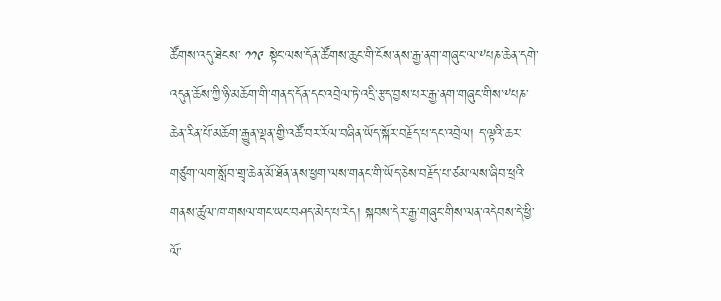ཚོགས་འདུ་ཐེངས་ ༡༡༩ སྟེང་ལས་དོན་ཚོགས་ཆུང་གི་ངོས་ནས་རྒྱ་ནག་གཞུང་ལ་༸པཎ་ཆེན་དགེ་འདུན་ཆོས་ཀྱི་ཉི་མཆོག་གི་གནད་དོན་དང་འབྲེལ་ཏེ་འདྲི་རྩད་བྱས་པར་རྒྱ་ནག་གཞུང་གིས་༸པཎ་ཆེན་རིན་པོ་མཆོག་རྒྱུན་ལྡན་གྱི་འཚོ་བར་རོལ་བཞིན་ཡོད་སྐོར་བརྗོད་པ་དང་འབྲེལ། ད་ལྟའི་ཆར་གཙུག་ལག་སློབ་གྲྭ་ཆེན་མོ་ཐོན་ནས་ཕྱག་ལས་གནང་གི་ཡོད་ཅེས་བརྗོད་པ་ཙམ་ལས་ཞིབ་ཕྲའི་གནས་ཚུལ་ཁ་གསལ་གང་ཡང་བཤད་མེད་པ་རེད། སྐབས་དེར་རྒྱ་གཞུང་གིས་ལན་འདེབས་དེ་ཕྱི་ལོ་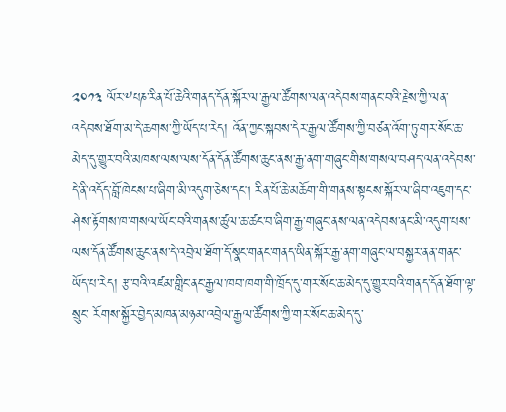༢༠༡༣ ལོར་༸པཎ་རིན་པོ་ཆེའི་གནད་དོན་སྐོར་ལ་རྒྱལ་ཚོགས་ལན་འདེབས་གནང་བའི་རྗེས་ཀྱི་ལན་འདེབས་ཐོག་མ་དེ་ཆགས་ཀྱི་ཡོད་པ་རེད། འོན་ཀྱང་སྐབས་དེར་རྒྱལ་ཚོགས་ཀྱི་བཙན་འོག་ཏུ་གར་སོང་ཆ་མེད་དུ་གྱུར་བའི་མཁས་ལས་ལས་དོན་དོན་ཚོགས་ཆུང་ནས་རྒྱ་ནག་གཞུང་གིས་གསལ་བཤད་ལན་འདེབས་དེ་ནི་འདོད་བློ་ཁེངས་པ་ཞིག་མི་འདུག་ཅེས་དང། རིན་པོ་ཆེ་མཆོག་གི་གནས་སྟངས་སྐོར་ལ་ཞིབ་འཇུག་དང་ཤེས་རྟོགས་ཁ་གསལ་ཡོང་བའི་གནས་ཚུལ་ཆ་ཚང་བ་ཞིག་རྒྱ་གཞུང་ནས་ལན་འདེབས་ནང་མི་འདུག་པས་ལས་དོན་ཚོགས་ཆུང་ནས་དེ་འབྲེལ་ཐོག་དོ་སྣང་གནང་གནད་ཡིན་སྐོར་རྒྱ་ནག་གཞུང་ལ་བསྐྱར་ནན་གནང་ཡོད་པ་རེད། རྩ་བའི་འཛམ་གླིང་ནང་རྒྱལ་ཁབ་ཁག་གི་ཁྲོད་དུ་གར་སོང་ཆ་མེད་དུ་གྱུར་བའི་གནད་དོན་ཐོག་ལྟ་སྲུང་ རོགས་སྐྱོར་བྱེད་མཁན་མཉམ་འབྲེལ་རྒྱལ་ཚོགས་ཀྱི་གར་སོང་ཆ་མེད་དུ་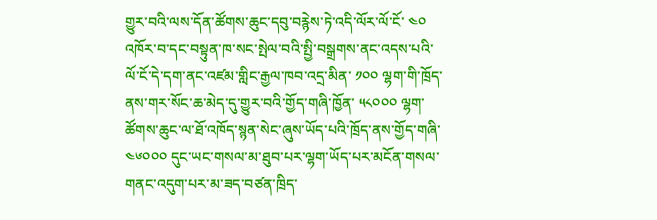གྱུར་བའི་ལས་དོན་ཚོགས་ཆུང་དབུ་བརྙེས་ཏེ་འདི་ལོར་ལོ་ངོ་ ༤༠ འཁོར་བ་དང་བསྟུན་ཁ་སང་སྤེལ་བའི་སྤྱི་བསྒྲགས་ནང་འདས་པའི་ལོ་ངོ་དེ་དག་ནང་འཛམ་གླིང་རྒྱལ་ཁབ་འདྲ་མིན་ ༡༠༠ ལྷག་གི་ཁྲོད་ནས་གར་སོང་ཆ་མེད་དུ་གྱུར་བའི་གྱོད་གཞི་ཁྱོན་ ༥༨༠༠༠ ལྷག་ཚོགས་ཆུང་ལ་ཐོ་འཁོད་སྙན་སེང་ཞུས་ཡོད་པའི་ཁྲོད་ནས་གྱོད་གཞི་ ༤༦༠༠༠ དུང་ཡང་གསལ་མ་ཐུབ་པར་ལྷག་ཡོད་པར་མངོན་གསལ་གནང་འདུག་པར་མ་ཟད་བཙན་ཁྲིད་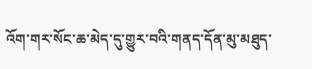འོག་གར་སོང་ཆ་མེད་དུ་གྱུར་བའི་གནད་དོན་མུ་མཐུད་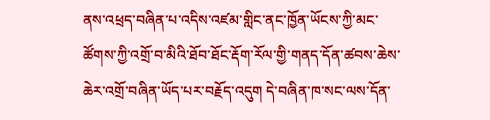ནས་འཕྲད་བཞིན་པ་འདིས་འཛམ་གླིང་ནང་ཁྱོན་ཡོངས་ཀྱི་མང་ཚོགས་ཀྱི་འགྲོ་བ་མིའི་ཐོབ་ཐོང་རྡོག་རོལ་གྱི་གནད་དོན་ཚབས་ཆེས་ཆེར་འགྲོ་བཞིན་ཡོད་པར་བརྗོད་འདུག དེ་བཞིན་ཁ་སང་ལས་དོན་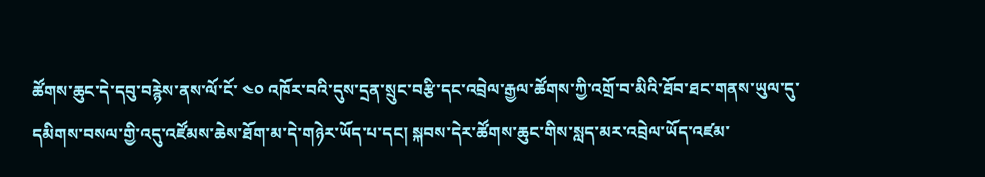ཚོགས་ཆུང་དེ་དབུ་བརྙེས་ནས་ལོ་ངོ་ ༤༠ འཁོར་བའི་དུས་དྲན་སྲུང་བརྩི་དང་འབྲེལ་རྒྱལ་ཚོགས་ཀྱི་འགྲོ་བ་མིའི་ཐོབ་ཐང་གནས་ཡུལ་དུ་དམིགས་བསལ་གྱི་འདུ་འཛོམས་ཆེས་ཐོག་མ་དེ་གཉེར་ཡོད་པ་དང། སྐབས་དེར་ཚོགས་ཆུང་གིས་སླད་མར་འབྲེལ་ཡོད་འཛམ་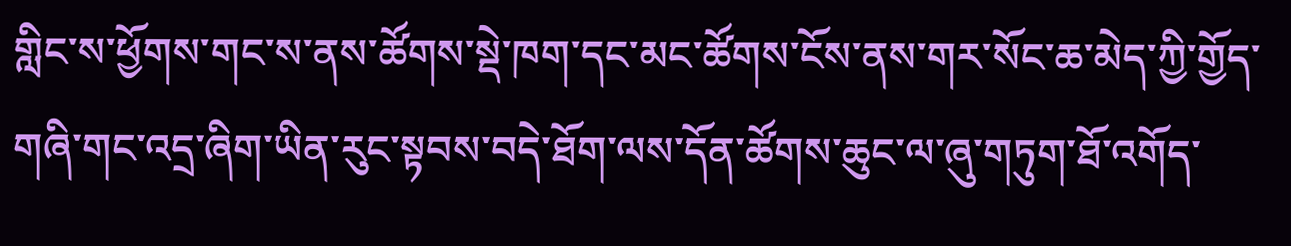གླིང་ས་ཕྱོགས་གང་ས་ནས་ཚོགས་སྡེ་ཁག་དང་མང་ཚོགས་ངོས་ནས་གར་སོང་ཆ་མེད་ཀྱི་གྱོད་གཞི་གང་འདྲ་ཞིག་ཡིན་རུང་སྟབས་བདེ་ཐོག་ལས་དོན་ཚོགས་ཆུང་ལ་ཞུ་གཏུག་ཐོ་འགོད་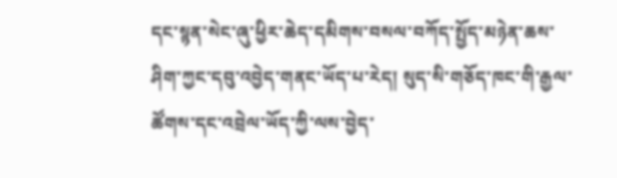དང་སྙན་སེང་ཞུ་ཕྱིར་ཆེད་དམིགས་བསལ་བཀོད་སྤྱོད་མཉེན་ཆས་ཤིག་ཀྱང་དབུ་འབྱེད་གནང་ཡོད་པ་རེད། སུད་སི་གཅོད་ཁང་གི་རྒྱལ་ཚོགས་དང་འབྲེལ་ཡོད་ཀྱི་ལས་བྱེད་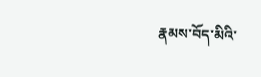རྣམས་བོད་མིའི་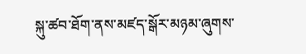སྐུ་ཚབ་ཐོག་ནས་མཛད་སྒོར་མཉམ་ཞུགས་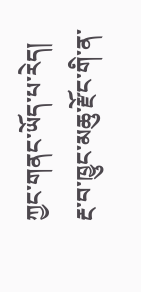ཀྱང་གནང་ཡོད་པ་རེད།
རྔ་བ་ཁྱུང་མཆུ་རྫོང་གི་ན་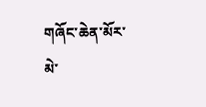གཞོང་ཆེན་མོར་མེ་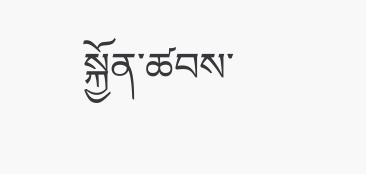སྐྱོན་ཚབས་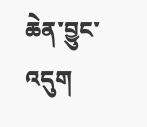ཆེན་བྱུང་འདུག